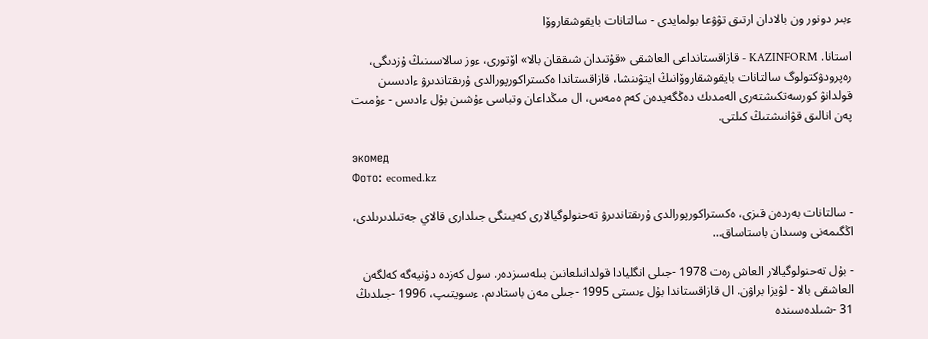ءبىر دونور ون بالادان ارتىق تۋۋعا بولمايدى - سالتانات بايقوشقاروۆا

استانا. KAZINFORM - قازاقستانداعى العاشقى «قۇتىدان شىققان بالا» اۆتورى، ءوز سالاسىنىڭ ۇزدىگى، رەپرودۋكتولوگ سالتانات بايقوشقاروۆانىڭ ايتۋىنشا، قازاقستاندا ەكستراكورپورالدى ۇرىقتاندىرۋ ءادىسىن قولدانۋ كورسەتكىشتەرى الەمدىك دەڭگەيدەن كەم ەمەس، ال مىڭداعان وتباسى ءۇشىن بۇل ءادىس - ءۇمىت پەن انالىق قۋانىشتىڭ كىلتى.

экомед
Фото: ecomed.kz

- سالتانات بەردەن قىزى، ەكستراكورپورالدى ۇرىقتاندىرۋ تەحنولوگيالارى كەيىنگى جىلدارى قالاي جەتىلدىرىلدى، اڭگىمەنى وسىدان باستاساق…

- بۇل تەحنولوگيالار العاش رەت 1978 -جىلى انگليادا قولدانىلعانىن بىلەسىزدەر. سول كەزدە دۇنيەگە كەلگەن العاشقى بالا - لۋيزا براۋن. ال قازاقستاندا بۇل ءىستى 1995 -جىلى مەن باستادىم. ءسويتىپ، 1996 -جىلدىڭ 31 -شىلدەسىندە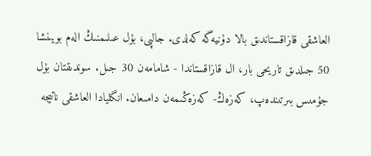العاشقى قازاقستاندىق بالا دۇنيەگە كەلدى. جالپى، بۇل عىلىمنىڭ الەم بويىنشا 50 جىلدىق تاريحى بار، ال قازاقستاندا - شامامەن 30 جىل. سوندىقتان بۇل جۇمىس بىرتىندەپ، كەزەڭ- كەزەڭىمەن دامىعان. انگليادا العاشقى ناتيجە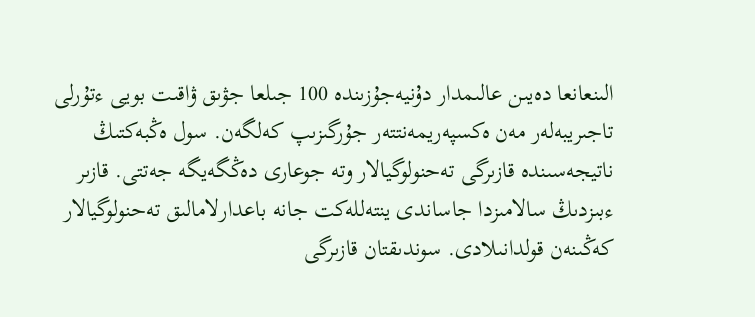الىنعانعا دەيىن عالىمدار دۇنيەجۇزىندە 100 جىلعا جۋىق ۋاقىت بويى ءتۇرلى تاجىريبەلەر مەن ەكسپەريمەنتتەر جۇرگىزىپ كەلگەن. سول ەڭبەكتىڭ ناتيجەسىندە قازىرگى تەحنولوگيالار وتە جوعارى دەڭگەيگە جەتتى. قازىر ءبىزدىڭ سالامىزدا جاساندى ينتەللەكت جانە باعدارلامالىق تەحنولوگيالار كەڭىنەن قولدانىلادى. سوندىقتان قازىرگى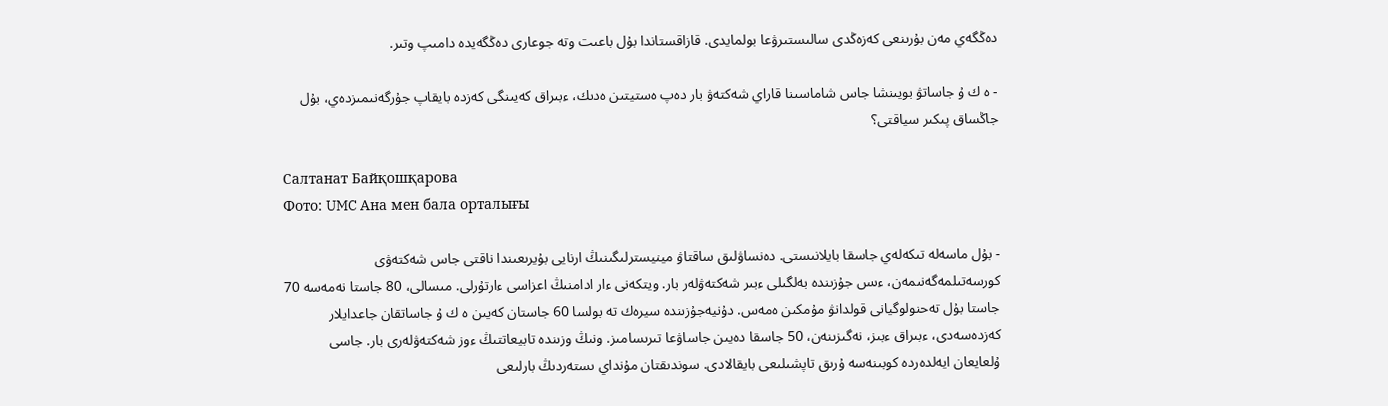دەڭگەي مەن بۇرىنعى كەزەڭدى سالىستىرۋعا بولمايدى. قازاقستاندا بۇل باعىت وتە جوعارى دەڭگەيدە دامىپ وتىر.

- ە ك ۇ جاساتۋ بويىنشا جاس شاماسىنا قاراي شەكتەۋ بار دەپ ەستيتىن ەدىك، ءبىراق كەيىنگى كەزدە بايقاپ جۇرگەنىمىزدەي، بۇل جاڭساق پىكىر سياقتى؟

Салтанат Байқошқарова
Фото: UMC Ана мен бала орталығы

- بۇل ماسەلە تىكەلەي جاسقا بايلانىستى. دەنساۋلىق ساقتاۋ مينيسترلىگىنىڭ ارنايى بۇيرىعىندا ناقتى جاس شەكتەۋى كورسەتىلمەگەنىمەن، ءىس جۇزىندە بەلگىلى ءبىر شەكتەۋلەر بار. ويتكەنى ءار ادامنىڭ اعزاسى ءارتۇرلى. مىسالى، 80 جاستا نەمەسە 70 جاستا بۇل تەحنولوگيانى قولدانۋ مۇمكىن ەمەس. دۇنيەجۇزىندە سيرەك تە بولسا 60 جاستان كەيىن ە ك ۇ جاساتقان جاعدايلار كەزدەسەدى، ءبىراق ءبىز، نەگىزىنەن، 50 جاسقا دەيىن جاساۋعا تىرىسامىز. ونىڭ وزىندە تابيعاتتىڭ ءوز شەكتەۋلەرى بار. جاسى ۇلعايعان ايەلدەردە كوبىنەسە ۇرىق تاپشىلىعى بايقالادى. سوندىقتان مۇنداي ىستەردىڭ بارلىعى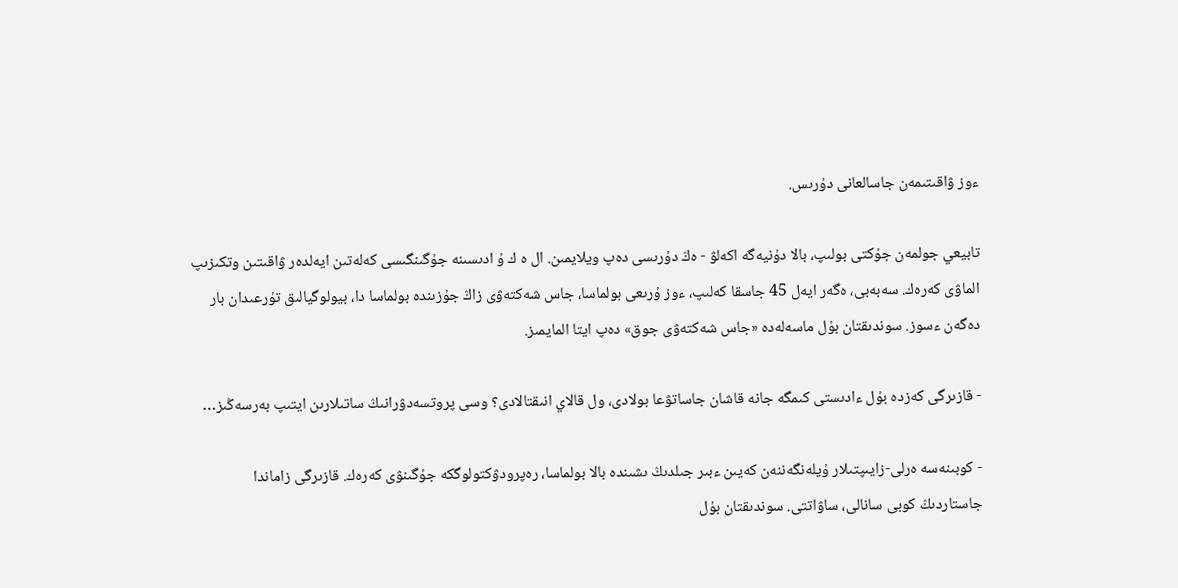ءوز ۋاقىتىمەن جاسالعانى دۇرىس.

تابيعي جولمەن جۇكتى بولىپ، بالا دۇنيەگە اكەلۋ - ەڭ دۇرىسى دەپ ويلايمىن. ال ە ك ۇ ادىسىنە جۇگىنگىسى كەلەتىن ايەلدەر ۋاقىتىن وتكىزىپ الماۋى كەرەك. سەبەبى، ەگەر ايەل 45 جاسقا كەلىپ، ءوز ۇرىعى بولماسا، جاس شەكتەۋى زاڭ جۇزىندە بولماسا دا، بيولوگيالىق تۇرعىدان بار دەگەن ءسوز. سوندىقتان بۇل ماسەلەدە «جاس شەكتەۋى جوق» دەپ ايتا المايمىز.

- قازىرگى كەزدە بۇل ءادىستى كىمگە جانە قاشان جاساتۋعا بولادى، ول قالاي انىقتالادى؟ وسى پروتسەدۋرانىڭ ساتىلارىن ايتىپ بەرسەڭىز…

- كوبىنەسە ەرلى-زايىپتىلار ۇيلەنگەننەن كەيىن ءبىر جىلدىڭ ىشىندە بالا بولماسا، رەپرودۋكتولوگكە جۇگىنۋى كەرەك. قازىرگى زاماندا جاستاردىڭ كوبى سانالى، ساۋاتتى. سوندىقتان بۇل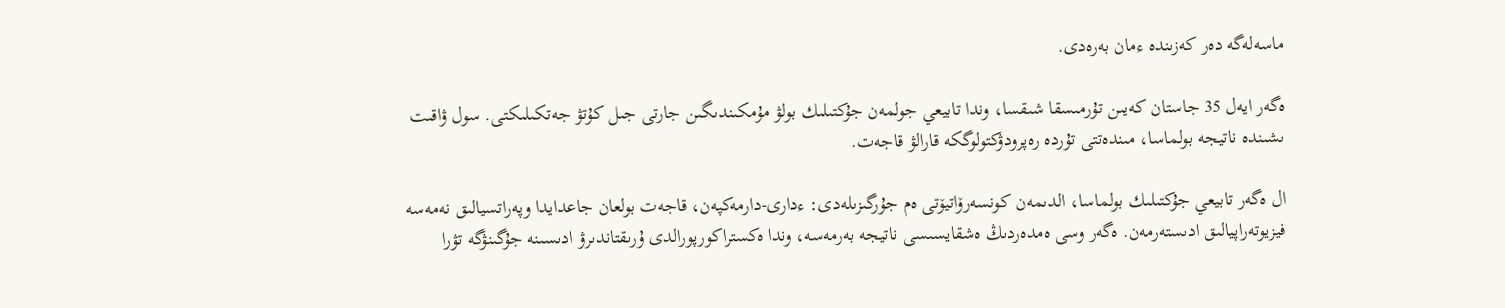ماسەلەگە دەر كەزىندە ءمان بەرەدى.

ەگەر ايەل 35 جاستان كەيىن تۇرمىسقا شىقسا، وندا تابيعي جولمەن جۇكتىلىك بولۋ مۇمكىندىگىن جارتى جىل كۇتۋ جەتكىلىكتى. سول ۋاقىت ىشىندە ناتيجە بولماسا، مىندەتتى تۇردە رەپرودۋكتولوگكە قارالۋ قاجەت.

ال ەگەر تابيعي جۇكتىلىك بولماسا، الدىمەن كونسەرۆاتيۆتى ەم جۇرگىزىلەدى: ءدارى-دارمەكپەن، قاجەت بولعان جاعدايدا وپەراتسيالىق نەمەسە فيزيوتەراپيالىق ادىستەرمەن. ەگەر وسى ەمدەردىڭ ەشقايسىسى ناتيجە بەرمەسە، وندا ەكستراكورپورالدى ۇرىقتاندىرۋ ادىسىنە جۇگىنۋگە تۋرا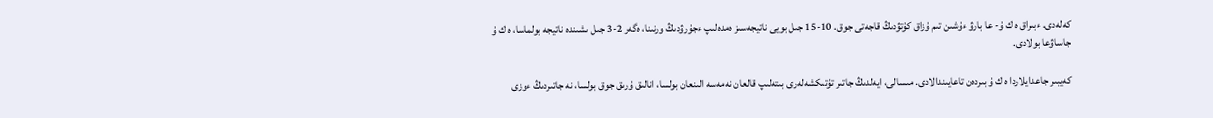كەلەدى. ءبىراق ە ك ۇ- عا بارۋ ءۇشىن تىم ۇزاق كۇتۋدىڭ قاجەتى جوق. 10-15 جىل بويى ناتيجەسىز ەمدەلىپ ءجۇرۋدىڭ ورنىنا، ەگەر 2-3 جىل ىشىندە ناتيجە بولماسا، ە ك ۇ جاساۋعا بولادى.

كەيبىر جاعدايلاردا ە ك ۇ بىردەن تاعايىندالادى. مىسالى، ايەلدىڭ جاتىر تۇتىكشەلەرى بىتەلىپ قالعان نەمەسە الىنعان بولسا، انالىق ۇرىق جوق بولسا، نە جاتىردىڭ ءوزى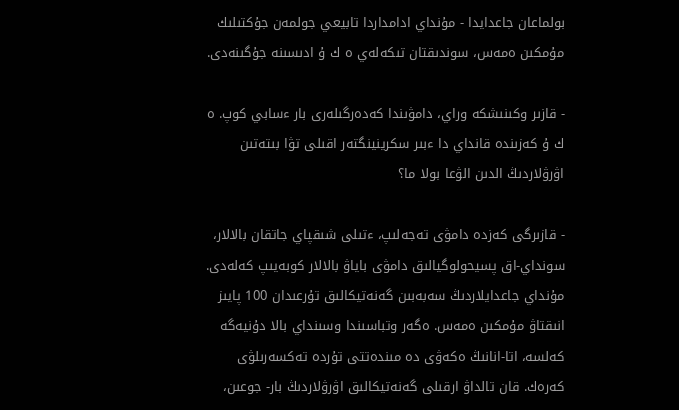بولماعان جاعدايدا - مۇنداي ادامداردا تابيعي جولمەن جۇكتىلىك مۇمكىن ەمەس، سوندىقتان تىكەلەي ە ك ۇ ادىسىنە جۇگىنەدى.

- قازىر وكىنىشكە وراي، دامۋىندا كەدەرگىلەرى بار ءسابي كوپ. ە ك ۇ كەزىندە قانداي دا ءبىر سكرينينگتەر اقىلى تۋا بىتەتىن اۋرۋلاردىڭ الدىن الۋعا بولا ما؟

- قازىرگى كەزدە دامۋى تەجەلىپ، ءتىلى شىقپاي جاتقان بالالار، سونداي-اق پسيحولوگيالىق دامۋى باياۋ بالالار كوبەيىپ كەلەدى. مۇنداي جاعدايلاردىڭ سەبەبىن گەنەتيكالىق تۇرعىدان 100 پايىز انىقتاۋ مۇمكىن ەمەس. ەگەر وتباسىندا وسىنداي بالا دۇنيەگە كەلسە، اتا-انانىڭ ەكەۋى دە مىندەتتى تۇردە تەكسەرىلۋى كەرەك. قان تالداۋ ارقىلى گەنەتيكالىق اۋرۋلاردىڭ بار- جوعىن،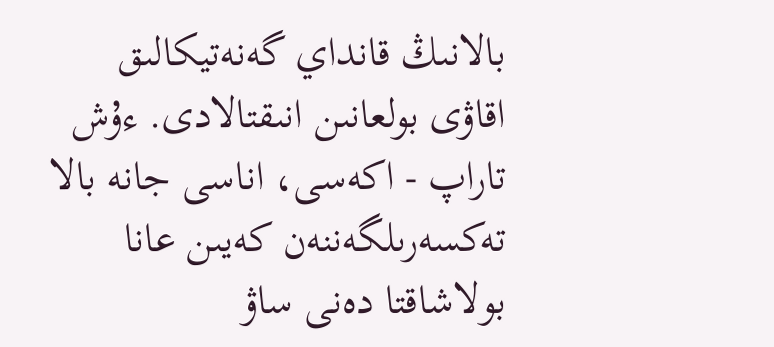بالانىڭ قانداي گەنەتيكالىق اقاۋى بولعانىن انىقتالادى. ءۇش تاراپ - اكەسى، اناسى جانە بالا تەكسەرىلگەننەن كەيىن عانا بولاشاقتا دەنى ساۋ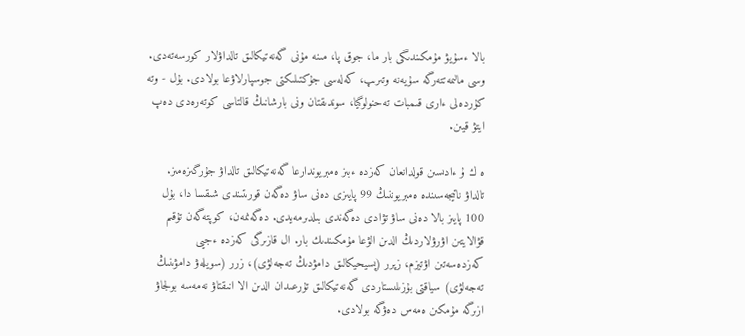بالا ءسۇيۋ مۇمكىندىگى بار ما، جوق پا، مىنە مۇنى گەنەتيكالىق تالداۋلار كورسەتەدى. وسى مالىمەتتەرگە سۇيەنە وتىرىپ، كەلەسى جۇكتىلىكتى جوسپارلاۋعا بولادى. بۇل - وتە كۇردەلى ءارى قىمبات تەحنولوگيا، سوندىقتان ونى بارشانىڭ قالتاسى كوتەرەدى دەپ ايتۋ قيىن.

ە ك ۇ ءادىسىن قولدانعان كەزدە ءبىز ەمبريوندارعا گەنەتيكالىق تالداۋ جۇرگىزەمىز. تالداۋ ناتيجەسىندە ەمبريوننىڭ 99 پايىزى دەنى ساۋ دەگەن قورىتىندى شىقسا دا، بۇل 100 پايىز بالا دەنى ساۋ تۋادى دەگەندى بىلدىرمەيدى. دەگەنمەن، كوپتەگەن تۇقىم قۋالايتىن اۋرۋلاردىڭ الدىن الۋعا مۇمكىندىك بار. ال قازىرگى كەزدە ءجيى كەزدەسەتىن اۋتيزم، زپرر (پسيحيكالىق دامۋدىڭ تەجەلۋى)، زرر (سويلەۋ دامۋىنىڭ تەجەلۋى) سياقتى بۇزىلىستاردى گەنەتيكالىق تۇرعىدان الدىن الا انىقتاۋ نەمەسە بولجاۋ ازىرگە مۇمكىن ەمەس دەۋگە بولادى.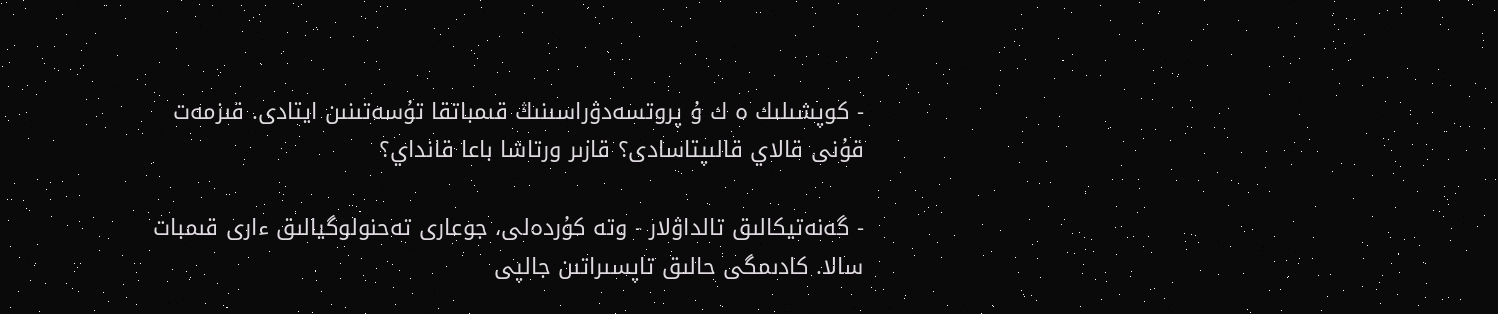- كوپشىلىك ە ك ۇ پروتسەدۋراسىنىڭ قىمباتقا تۇسەتىنىن ايتادى. قىزمەت قۇنى قالاي قالىپتاسادى؟ قازىر ورتاشا باعا قانداي؟

- گەنەتيكالىق تالداۋلار - وتە كۇردەلى، جوعارى تەحنولوگيالىق ءارى قىمبات سالا. كادىمگى حالىق تاپسىراتىن جالپى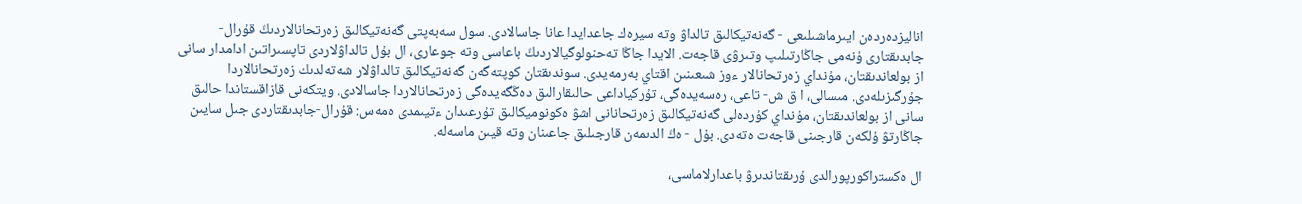اناليزدەردەن ايىرماشىلىعى - گەنەتيكالىق تالداۋ وتە سيرەك جاعدايدا عانا جاسالادى. سول سەبەپتى گەنەتيكالىق زەرتحانالاردىڭ قۇرال- جابدىقتارى ۇنەمى جاڭارتىلىپ وتىرۋى قاجەت. الايدا جاڭا تەحنولوگيالاردىڭ باعاسى وتە جوعارى، ال بۇل تالداۋلاردى تاپسىراتىن ادامدار سانى از بولعاندىقتان، مۇنداي زەرتحانالار ءوز شىعىنىن اقتاي بەرمەيدى. سوندىقتان كوپتەگەن گەنەتيكالىق تالداۋلار شەتەلدىك زەرتحانالاردا جۇرگىزىلەدى. مىسالى، ا ق ش- تاعى، رەسەيدەگى، تۇركياداعى حالىقارالىق دەڭگەيدەگى زەرتحانالاردا جاسالادى. ويتكەنى قازاقستاندا حالىق سانى از بولعاندىقتان، مۇنداي كۇردەلى گەنەتيكالىق زەرتحانانى اشۋ ەكونوميكالىق تۇرعىدان ءتيىمدى ەمەس: قۇرال-جابدىقتاردى جىل سايىن جاڭارتۋ ۇلكەن قارجىنى قاجەت ەتەدى. بۇل - ەڭ الدىمەن قارجىلىق جاعىنان وتە قيىن ماسەلە.

ال ەكستراكورپورالدى ۇرىقتاندىرۋ باعدارلاماسى،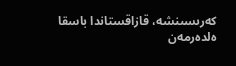كەرىسىنشە، قازاقستاندا باسقا ەلدەرمەن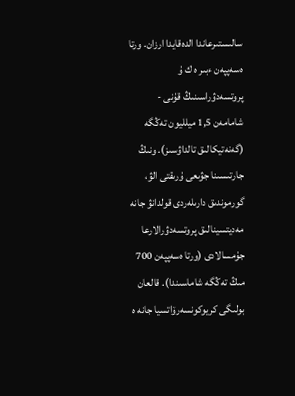سالىستىرعاندا الدەقايدا ارزان. ورتا ەسەپپەن ءبىر ە ك ۇ پروتسەدۋراسىنىڭ قۇنى - شامامەن 1,5 ميلليون تەڭگە (گەنەتيكالىق تالداۋسىز). ونىڭ جارتىسىنا جۋىعى ۇرىقتى الۋ، گورموندىق دارىلەردى قولدانۋ جانە مەديتسينالىق پروتسەدۋرالارعا جۇمسالادى (ورتا ەسەپپەن 700 مىڭ تەڭگە شاماسىندا). قالعان بولىگى كريوكونسەرۆاتسيا جانە ە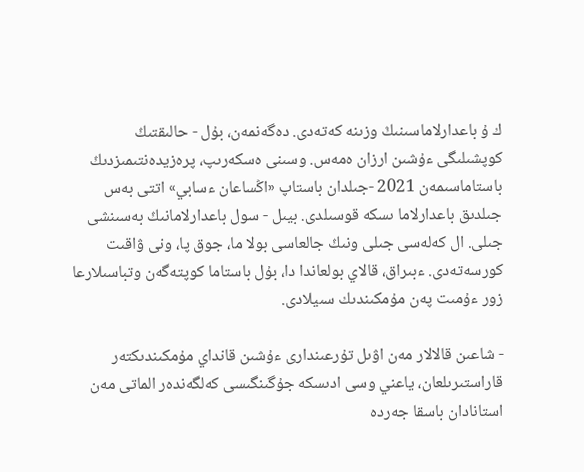ك ۇ باعدارلاماسىنىڭ وزىنە كەتەدى. دەگەنمەن، بۇل - حالىقتىڭ كوپشىلىگى ءۇشىن ارزان ەمەس. وسىنى ەسكەرىپ، پرەزيدەنتىمىزدىڭ باستاماسىمەن 2021 -جىلدان باستاپ «اڭساعان ءسابي» اتتى بەس جىلدىق باعدارلاما ىسكە قوسىلدى. بيىل - سول باعدارلامانىڭ بەسىنشى جىلى. ال كەلەسى جىلى ونىڭ جالعاسى بولا ما، جوق پا، ونى ۋاقىت كورسەتەدى. ءبىراق، قالاي بولعاندا دا، بۇل باستاما كوپتەگەن وتباسىلارعا زور ءۇمىت پەن مۇمكىندىك سىيلادى.

- شاعىن قالالار مەن اۋىل تۇرعىندارى ءۇشىن قانداي مۇمكىندىكتەر قاراستىرىلعان، ياعني وسى ادىسكە جۇگىنگىسى كەلگەندەر الماتى مەن استانادان باسقا جەردە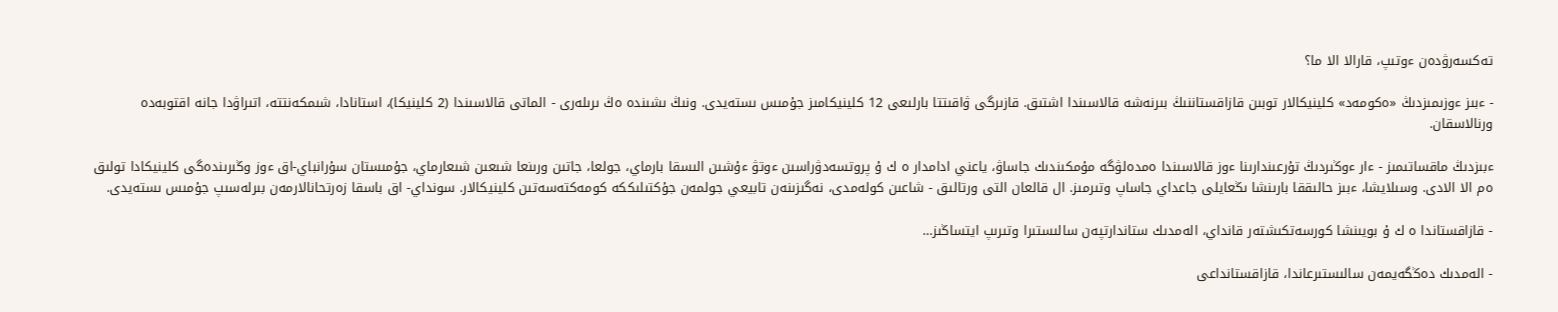تەكسەرۋدەن ءوتىپ، قارالا الا ما؟

- ءبىز ءوزىمىزدىڭ «ەكومەد» كلينيكالار توبىن قازاقستاننىڭ بىرنەشە قالاسىندا اشتىق. قازىرگى ۋاقىتتا بارلىعى 12 كلينيكامىز جۇمىس ىستەيدى. ونىڭ ىشىندە ەڭ ىرىلەرى - الماتى قالاسىندا (2 كلينيكا)، استانادا، شىمكەنتتە، اتىراۋدا جانە اقتوبەدە ورنالاسقان.

ءبىزدىڭ ماقساتىمىز - ءار ءوڭىردىڭ تۇرعىندارىنا ءوز قالاسىندا ەمدەلۋگە مۇمكىندىك جاساۋ، ياعني ادامدار ە ك ۇ پروتسەدۋراسىن ءوتۋ ءۇشىن الىسقا بارماي، جولعا، جاتىن ورىنعا شىعىن شىعارماي، جۇمىستان سۇرانباي-اق ءوز وڭىرىندەگى كلينيكادا تولىق ەم الا الادى. وسىلايشا، ءبىز حالىققا بارىنشا ىڭعايلى جاعداي جاساپ وتىرمىز. ال قالعان التى ورتالىق - شاعىن كولەمدى، نەگىزىنەن تابيعي جولمەن جۇكتىلىككە كومەكتەسەتىن كلينيكالار. سونداي- اق باسقا زەرتحانالارمەن بىرلەسىپ جۇمىس ىستەيدى.

- قازاقستاندا ە ك ۇ بويىنشا كورسەتكىشتەر قانداي، الەمدىك ستاندارتپەن سالىستىرا وتىرىپ ايتساڭىز…

- الەمدىك دەڭگەيمەن سالىستىرعاندا، قازاقستانداعى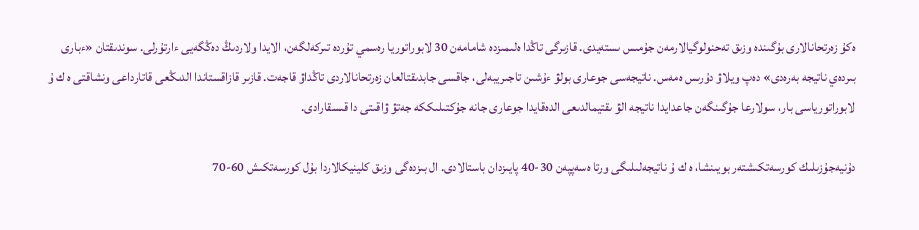ەكۇ زەرتحانالارى بۇگىندە وزىق تەحنولوگيالارمەن جۇمىس ىستەيدى. قازىرگى تاڭدا ەلىمىزدە شامامەن 30 لابوراتوريا رەسمي تۇردە تىركەلگەن، الايدا ولاردىڭ دەڭگەيى ءارتۇرلى. سوندىقتان «ءبارى بىردەي ناتيجە بەرەدى» دەپ ويلاۋ دۇرىس ەمەس. ناتيجەسى جوعارى بولۋ ءۇشىن تاجىريبەلى، جاقسى جابدىقتالعان زەرتحانالاردى تاڭداۋ قاجەت. قازىر قازاقستاندا الدىڭعى قاتارداعى ونشاقتى ە ك ۇ لابوراتورياسى بار، سولارعا جۇگىنگەن جاعدايدا ناتيجە الۋ ىقتيمالدىعى الدەقايدا جوعارى جانە جۇكتىلىككە جەتۋ ۋاقىتى دا قىسقارادى.

دۇنيەجۇزىلىك كورسەتكىشتەر بويىنشا، ە ك ۇ ناتيجەلىلىگى ورتا ەسەپپەن 30-40 پايىزدان باستالادى. ال بىزدەگى وزىق كلينيكالاردا بۇل كورسەتكىش 60-70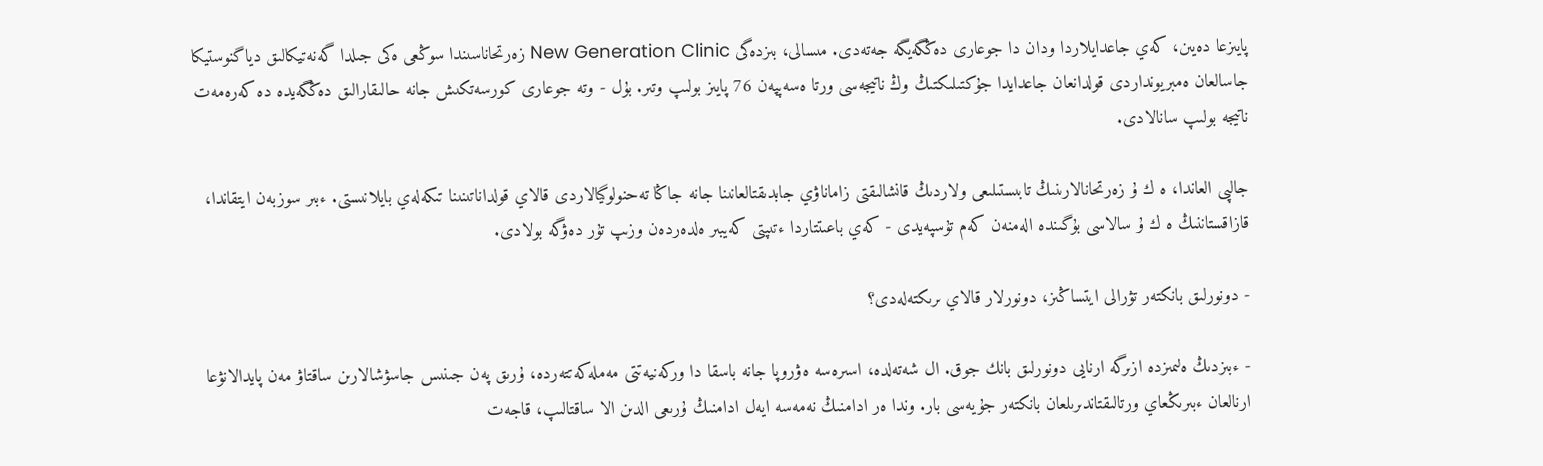پايىزعا دەيىن، كەي جاعدايلاردا ودان دا جوعارى دەڭگەيگە جەتەدى. مىسالى، بىزدەگى New Generation Clinic زەرتحاناسىندا سوڭعى ەكى جىلدا گەنەتيكالىق دياگنوستيكا جاسالعان ەمبريونداردى قولدانعان جاعدايدا جۇكتىلىكتىڭ وڭ ناتيجەسى ورتا ەسەپپەن 76 پايىز بولىپ وتىر. بۇل - وتە جوعارى كورسەتكىش جانە حالىقارالىق دەڭگەيدە دە كەرەمەت ناتيجە بولىپ سانالادى.

جالپى العاندا، ە ك ۇ زەرتحانالارىنىڭ تابىستىلىعى ولاردىڭ قانشالىقتى زاماناۋي جابدىقتالعانىنا جانە جاڭا تەحنولوگيالاردى قالاي قولداناتىنىنا تىكەلەي بايلانىستى. ءبىر سوزبەن ايتقاندا، قازاقستاننىڭ ە ك ۇ سالاسى بۇگىندە الەمنەن كەم تۇسپەيدى - كەي باعىتتاردا ءتىپتى كەيبىر ەلدەردەن وزىپ تۇر دەۋگە بولادى.

- دونورلىق بانكتەر تۋرالى ايتساڭىز، دونورلار قالاي ىرىكتەلەدى؟

- ءبىزدىڭ ەلىمىزدە ازىرگە ارنايى دونورلىق بانك جوق. ال شەتەلدە، اسىرەسە ەۋروپا جانە باسقا دا وركەنيەتتى مەملەكەتتەردە، ۇرىق پەن جىنىس جاسۋشالارىن ساقتاۋ مەن پايدالانۋعا ارنالعان ءبىرىڭعاي ورتالىقتاندىرىلعان بانكتەر جۇيەسى بار. وندا ەر ادامنىڭ نەمەسە ايەل ادامنىڭ ۇرىعى الدىن الا ساقتالىپ، قاجەت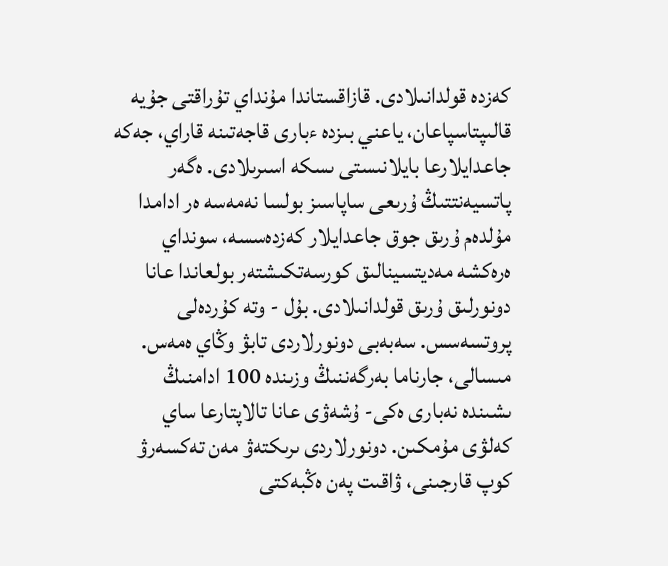كەزدە قولدانىلادى. قازاقستاندا مۇنداي تۇراقتى جۇيە قالىپتاسپاعان، ياعني بىزدە ءبارى قاجەتىنە قاراي، جەكە جاعدايلارعا بايلانىستى ىسكە اسىرىلادى. ەگەر پاتسيەنتتىڭ ۇرىعى ساپاسىز بولسا نەمەسە ەر ادامدا مۇلدەم ۇرىق جوق جاعدايلار كەزدەسسە، سونداي ەرەكشە مەديتسينالىق كورسەتكىشتەر بولعاندا عانا دونورلىق ۇرىق قولدانىلادى. بۇل - وتە كۇردەلى پروتسەسس. سەبەبى دونورلاردى تابۋ وڭاي ەمەس. مىسالى، جارناما بەرگەننىڭ وزىندە 100 ادامنىڭ ىشىندە نەبارى ەكى- ۇشەۋى عانا تالاپتارعا ساي كەلۋى مۇمكىن. دونورلاردى ىرىكتەۋ مەن تەكسەرۋ كوپ قارجىنى، ۋاقىت پەن ەڭبەكتى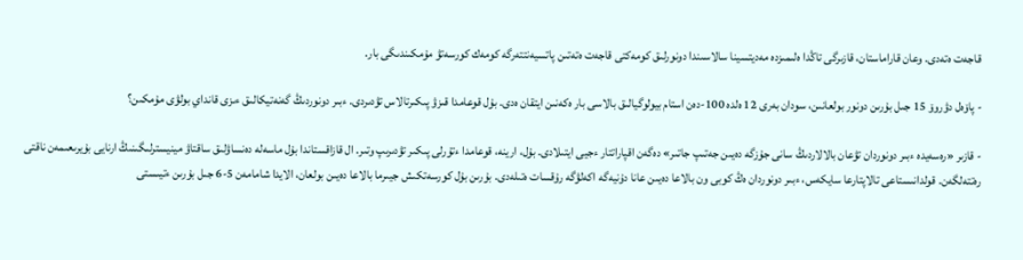قاجەت ەتەدى. وعان قاراماستان، قازىرگى تاڭدا ەلىمىزدە مەديتسينا سالاسىندا دونورلىق كومەكتى قاجەت ەتەتىن پاتسيەنتتەرگە كومەك كورسەتۋ مۇمكىندىگى بار.

- پاۆەل دۋروۆ 15 جىل بۇرىن دونور بولعانىن، سودان بەرى 12 ەلدە 100-دەن استام بيولوگيالىق بالاسى بار ەكەنىن ايتقان ەدى. بۇل قوعامدا قىزۋ پىكىرتالاس تۋدىردى. ءبىر دونوردىڭ گەنەتيكالىق ءىزى قانداي بولۋى مۇمكىن؟

- قازىر «رەسەيدە ءبىر دونوردان تۋعان بالالاردىڭ سانى جۇزگە دەيىن جەتىپ جاتىر» دەگەن اقپاراتتار ءجيى ايتىلادى. بۇل، ارينە، قوعامدا ءتۇرلى پىكىر تۋدىرىپ وتىر. ال قازاقستاندا بۇل ماسەلە دەنساۋلىق ساقتاۋ مينيسترلىگىنىڭ ارنايى بۇيرىعىمەن ناقتى رەتتەلگەن. قولدانىستاعى تالاپتارعا سايكەس، ءبىر دونوردان ەڭ كوبى ون بالاعا دەيىن عانا دۇنيەگە اكەلۋگە رۇقسات ەتىلەدى. بۇرىن بۇل كورسەتكىش جيىرما بالاعا دەيىن بولعان، الايدا شامامەن 5-6 جىل بۇرىن ءتيىستى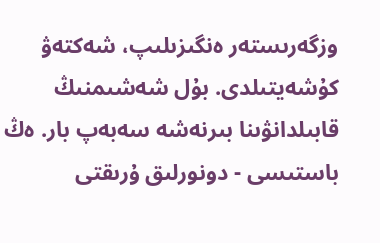وزگەرىستەر ەنگىزىلىپ، شەكتەۋ كۇشەيتىلدى. بۇل شەشىمنىڭ قابىلدانۋىنا بىرنەشە سەبەپ بار. ەڭ باستىسى - دونورلىق ۇرىقتى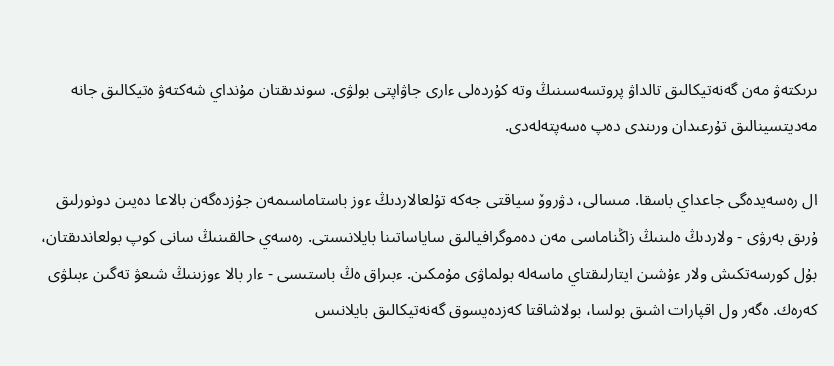ىرىكتەۋ مەن گەنەتيكالىق تالداۋ پروتسەسىنىڭ وتە كۇردەلى ءارى جاۋاپتى بولۋى. سوندىقتان مۇنداي شەكتەۋ ەتيكالىق جانە مەديتسينالىق تۇرعىدان ورىندى دەپ ەسەپتەلەدى.

ال رەسەيدەگى جاعداي باسقا. مىسالى، دۋروۆ سياقتى جەكە تۇلعالاردىڭ ءوز باستاماسىمەن جۇزدەگەن بالاعا دەيىن دونورلىق ۇرىق بەرۋى - ولاردىڭ ەلىنىڭ زاڭناماسى مەن دەموگرافيالىق ساياساتىنا بايلانىستى. رەسەي حالقىنىڭ سانى كوپ بولعاندىقتان، بۇل كورسەتكىش ولار ءۇشىن ايتارلىقتاي ماسەلە بولماۋى مۇمكىن. ءبىراق ەڭ باستىسى - ءار بالا ءوزىنىڭ شىعۋ تەگىن ءبىلۋى كەرەك. ەگەر ول اقپارات اشىق بولسا، بولاشاقتا كەزدەيسوق گەنەتيكالىق بايلانىس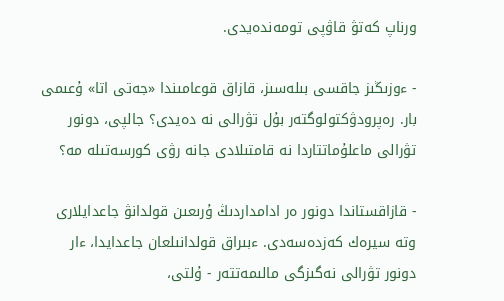ورناپ كەتۋ قاۋپى تومەندەيدى.

- ءوزىڭىز جاقسى بىلەسىز، قازاق قوعامىندا «جەتى اتا» ۇعىمى بار. رەپرودۋكتولوگتەر بۇل تۋرالى نە دەيدى؟ جالپى، دونور تۋرالى ماعلۇماتتاردا نە قامتىلادى جانە رۋى كورسەتىلە مە؟

- قازاقستاندا دونور ەر ادامداردىڭ ۇرىعىن قولدانۋ جاعدايلارى وتە سيرەك كەزدەسەدى. ءبىراق قولدانىلعان جاعدايدا، ءار دونور تۋرالى نەگىزگى مالىمەتتەر - ۇلتى،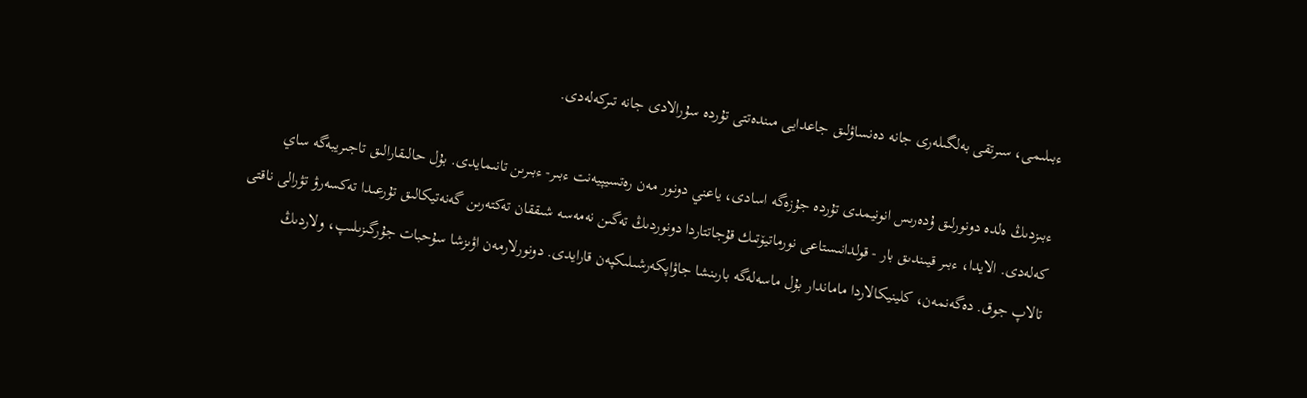ءبىلىمى، سىرتقى بەلگىلەرى جانە دەنساۋلىق جاعدايى مىندەتتى تۇردە سۇرالادى جانە تىركەلەدى.

ءبىزدىڭ ەلدە دونورلىق ۇدەرىس انونيمدى تۇردە جۇزەگە اسادى، ياعني دونور مەن رەتسيپيەنت ءبىر- ءبىرىن تانىمايدى. بۇل حالىقارالىق تاجىريبەگە ساي كەلەدى. الايدا، ءبىر قيىندىق بار - قولدانىستاعى نورماتيۆتىك قۇجاتتاردا دونوردىڭ تەگىن نەمەسە شىققان تەكتەرىن گەنەتيكالىق تۇرعىدا تەكسەرۋ تۋرالى ناقتى تالاپ جوق. دەگەنمەن، كلينيكالاردا ماماندار بۇل ماسەلەگە بارىنشا جاۋاپكەرشىلىكپەن قارايدى. دونورلارمەن اۋىزشا سۇحبات جۇرگىزىلىپ، ولاردىڭ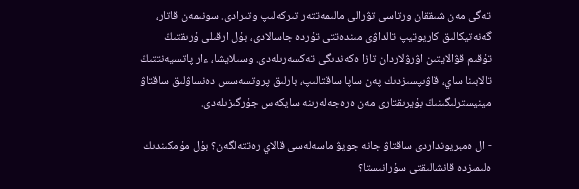تەگى مەن شىققان ورتاسى تۋرالى مالىمەتتەر تىركەلىپ وتىرادى. سونىمەن قاتار، گەنەتيكالىق كاريوتيپ تالداۋى مىندەتتى تۇردە جاسالادى، بۇل ارقىلى ۇرىقتىڭ تۇقىم قۋالايتىن اۋرۋلاردان تازا ەكەندىگى تەكسەرىلەدى. وسىلايشا، ءار پاتسيەنتتىڭ تالابىنا ساي، قاۋىپسىزدىك پەن ساپا ساقتالىپ، بارلىق پروتسەسس دەنساۋلىق ساقتاۋ مينيسترلىگىنىڭ بۇيرىقتارى مەن ەرەجەلەرىنە سايكەس جۇرگىزىلەدى.

- ال ەمبريونداردى ساقتاۋ جانە جويۋ ماسەلەسى قالاي رەتتەلگەن؟ بۇل مۇمكىندىك ەلىمىزدە قانشالىقتى سۇرانىستا؟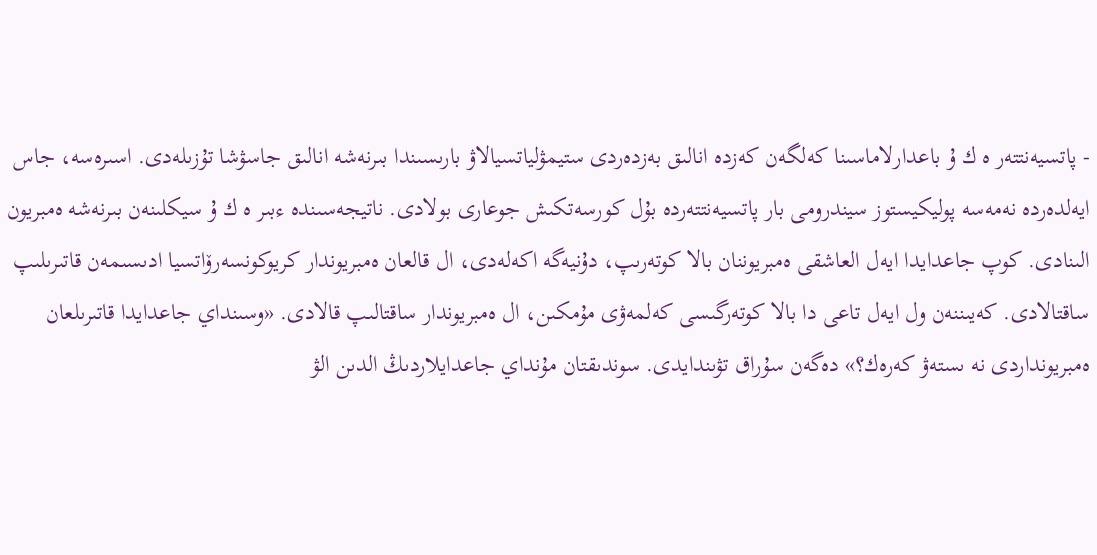- پاتسيەنتتەر ە ك ۇ باعدارلاماسىنا كەلگەن كەزدە انالىق بەزدەردى ستيمۋلياتسيالاۋ بارىسىندا بىرنەشە انالىق جاسۋشا تۇزىلەدى. اسىرەسە، جاس ايەلدەردە نەمەسە پوليكيستوز سيندرومى بار پاتسيەنتتەردە بۇل كورسەتكىش جوعارى بولادى. ناتيجەسىندە ءبىر ە ك ۇ سيكلىنەن بىرنەشە ەمبريون الىنادى. كوپ جاعدايدا ايەل العاشقى ەمبريوننان بالا كوتەرىپ، دۇنيەگە اكەلەدى، ال قالعان ەمبريوندار كريوكونسەرۆاتسيا ادىسىمەن قاتىرىلىپ ساقتالادى. كەيىننەن ول ايەل تاعى دا بالا كوتەرگىسى كەلمەۋى مۇمكىن، ال ەمبريوندار ساقتالىپ قالادى. «وسىنداي جاعدايدا قاتىرىلعان ەمبريونداردى نە ىستەۋ كەرەك؟» دەگەن سۇراق تۋىندايدى. سوندىقتان مۇنداي جاعدايلاردىڭ الدىن الۋ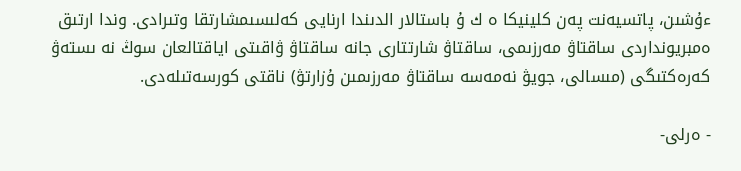ءۇشىن، پاتسيەنت پەن كلينيكا ە ك ۇ باستالار الدىندا ارنايى كەلىسىمشارتقا وتىرادى. وندا ارتىق ەمبريونداردى ساقتاۋ مەرزىمى، ساقتاۋ شارتتارى جانە ساقتاۋ ۋاقىتى اياقتالعان سوڭ نە ىستەۋ كەرەكتىگى (مىسالى، جويۋ نەمەسە ساقتاۋ مەرزىمىن ۇزارتۋ) ناقتى كورسەتىلەدى.

- ەرلى-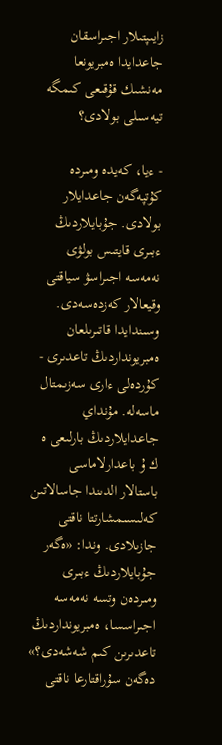زايىپتىلار اجىراسقان جاعدايدا ەمبريونعا مەنشىك قۇقىعى كىمگە تيەسىلى بولادى؟

- ءيا، كەيدە ومىردە كۇتپەگەن جاعدايلار بولادى. جۇبايلاردىڭ ءبىرى قايتىس بولۋى نەمەسە اجىراسۋ سياقتى وقيعالار كەزدەسەدى. وسىندايدا قاتىرىلعان ەمبريونداردىڭ تاعدىرى - كۇردەلى ءارى سەزىمتال ماسەلە. مۇنداي جاعدايلاردىڭ بارلىعى ە ك ۇ باعدارلاماسى باستالار الدىندا جاسالاتىن كەلىسىمشارتتا ناقتى جازىلادى. وندا: «ەگەر جۇبايلاردىڭ ءبىرى ومىردەن وتسە نەمەسە اجىراسسا، ەمبريونداردىڭ تاعدىرىن كىم شەشەدى؟» دەگەن سۇراقتارعا ناقتى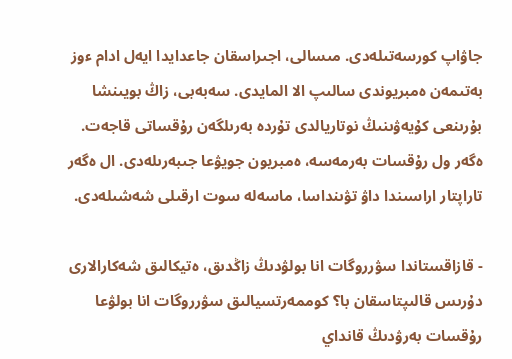جاۋاپ كورسەتىلەدى. مىسالى، اجىراسقان جاعدايدا ايەل ادام ءوز بەتىمەن ەمبريوندى سالىپ الا المايدى. سەبەبى، زاڭ بويىنشا بۇرىنعى كۇيەۋىنىڭ نوتاريالدى تۇردە بەرىلگەن رۇقساتى قاجەت. ەگەر ول رۇقسات بەرمەسە، ەمبريون جويۋعا جىبەرىلەدى. ال ەگەر تاراپتار اراسىندا داۋ تۋىنداسا، ماسەلە سوت ارقىلى شەشىلەدى.

- قازاقستاندا سۋرروگات انا بولۋدىڭ زاڭدىق، ەتيكالىق شەكارالارى دۇرىس قالىپتاسقان با؟ كوممەرتسيالىق سۋرروگات انا بولۋعا رۇقسات بەرۋدىڭ قانداي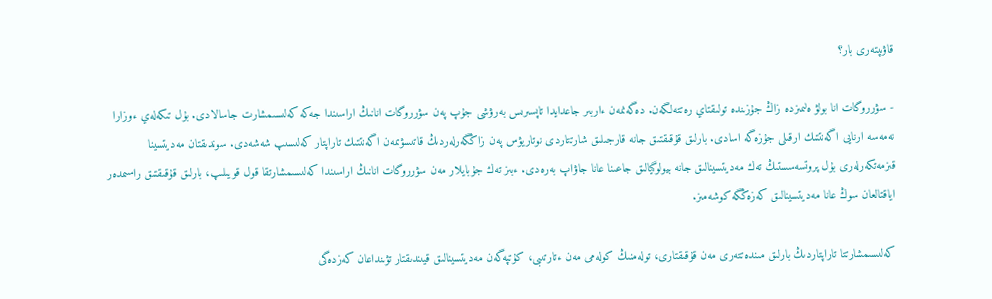قاۋىپتەرى بار؟

- سۋرروگات انا بولۋ ەلىمىزدە زاڭ جۇزىندە تولىقتاي رەتتەلگەن. دەگەنمەن ءاربىر جاعدايدا تاپسىرىس بەرۋشى جۇپ پەن سۋرروگات انانىڭ اراسىندا جەكە كەلىسىمشارت جاسالادى. بۇل تىكەلەي ءوزارا نەمەسە ارنايى اگەنتتىك ارقىلى جۇزەگە اسادى. بارلىق قۇقىقتىق جانە قارجىلىق شارتتاردى نوتاريۋس پەن زاڭگەرلەردىڭ قاتىسۋىمەن اگەنتتىك تاراپتار كەلىسىپ شەشەدى. سوندىقتان مەديتسينا قىزمەتكەرلەرى بۇل پروتسەسستىڭ تەك مەديتسينالىق جانە بيولوگيالىق جاعىنا عانا جاۋاپ بەرەدى. ءبىز تەك جۇبايلار مەن سۋرروگات انانىڭ اراسىندا كەلىسىمشارتقا قول قويىلىپ، بارلىق قۇقىقتىق راسىمدەر اياقتالعان سوڭ عانا مەديتسينالىق كەزەڭگە كوشەمىز.

كەلىسىمشارتتا تاراپتاردىڭ بارلىق مىندەتتەرى مەن قۇقىقتارى، تولەمنىڭ كولەمى مەن ءتارتىبى، كۇتپەگەن مەديتسينالىق قيىندىقتار تۋىنداعان كەزدەگى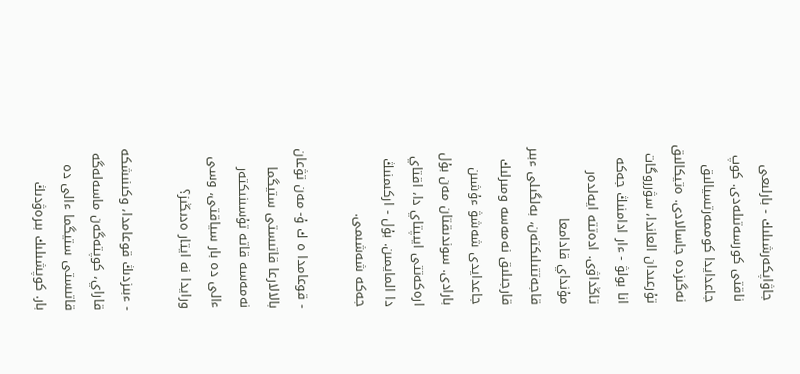جاۋاپكەرشىلىك - بارلىعى ناقتى كورسەتىلەدى. كوپ جاعدايدا كوممەرتسيالىق نەگىزدە جاسالادى. ەتيكالىق تۇرعىدان العاندا، سۋرروگات انا بولۋ - ءار ادامنىڭ جەكە تاڭداۋى. ادەتتە ايەلدەر مۇنداي قادامعا قاجەتتىلىكتەن، بەلگىلى ءبىر قارجىلىق نەمەسە ومىرلىك جاعدايدى شەشۋ ءۇشىن بارادى. سوندىقتان مەن بۇل ارەكەتتى ايىپتاي دا، اقتاي دا المايمىن. بۇل - اركىمنىڭ جەكە شەشىمى.

- قوعامدا ە ك ۇ- مەن تۋعان بالالارعا قاتىستى ستيگما نەمەسە قاتە تۇسىنىكتەر ءالى دە بار سياقتى، وسى ورايدا نە ايتار ەدىڭىز؟

- ءبىزدىڭ قوعامدا، وكىنىشكە قاراي، كوپتەگەن ماسەلەگە قاتىستى ستيگما ءالى دە بار. كوپشىلىك بىرەۋدىڭ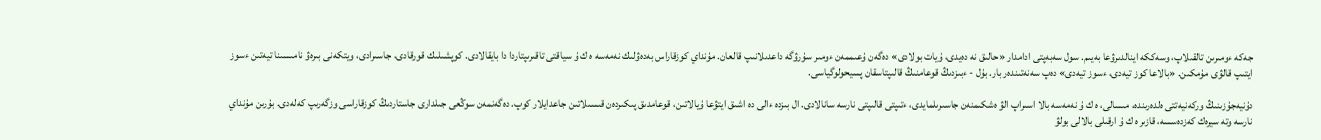جەكە ءومىرىن تالقىلاپ، وسەككە اينالدىرۋعا بەيىم. سول سەبەپتى ادامدار «حالىق نە دەيدى، ۇيات بولادى» دەگەن ۇعىممەن ءومىر سۇرۋگە داعدىلانىپ قالعان. مۇنداي كوزقاراس بەدەۋلىك نەمەسە ە ك ۇ سياقتى تاقىرىپتاردا دا بايقالادى. كوپشىلىك قورقادى، جاسىرادى، ويتكەنى بىرەۋ نامىسىنا تيەتىن ءسوز ايتىپ قالۋى مۇمكىن. «بالاعا كوز تيەدى، ءسوز تيەدى» دەپ سەنەتىندەر بار. بۇل - ءبىزدىڭ قوعامنىڭ قالىپتاسقان پسيحولوگياسى.

دۇنيەجۇزىنىڭ وركەنيەتتى ەلدەرىندە، مىسالى، ە ك ۇ نەمەسە بالا اسىراپ الۋ ەشكىمنەن جاسىرىلمايدى، ءتىپتى قالىپتى نارسە سانالادى. ال بىزدە ءالى دە اشىق ايتۋعا ۇيالاتىن، قوعامدىق پىكىردەن قىسىلاتىن جاعدايلار كوپ. دەگەنمەن سوڭعى جىلدارى جاستاردىڭ كوزقاراسى وزگەرىپ كەلەدى. بۇرىن مۇنداي نارسە وتە سيرەك كەزدەسسە، قازىر ە ك ۇ ارقىلى بالالى بولۋ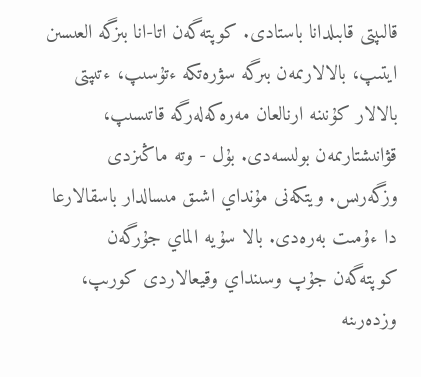قالىپتى قابىلدانا باستادى. كوپتەگەن اتا-انا بىزگە العىسىن ايتىپ، بالالارىمەن بىرگە سۋرەتكە ءتۇسىپ، ءتىپتى بالالار كۇنىنە ارنالعان مەرەكەلەرگە قاتىسىپ، قۋانىشتارىمەن بولىسەدى. بۇل - وتە ماڭىزدى وزگەرىس. ويتكەنى مۇنداي اشىق مىسالدار باسقالارعا دا ءۇمىت بەرەدى. بالا سۇيە الماي جۇرگەن كوپتەگەن جۇپ وسىنداي وقيعالاردى كورىپ، وزدەرىنە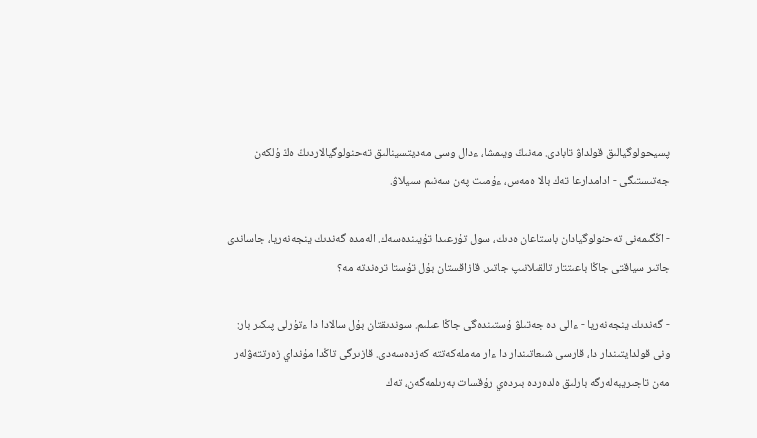پسيحولوگيالىق قولداۋ تابادى. مەنىڭ ويىمشا، ءدال وسى مەديتسينالىق تەحنولوگيالاردىڭ ەڭ ۇلكەن جەتىستىگى - ادامدارعا تەك بالا ەمەس، ءۇمىت پەن سەنىم سىيلاۋ.

- اڭگىمەنى تەحنولوگيادان باستاعان ەدىك، سول تۇرعىدا تۇيىندەسەك. الەمدە گەندىك ينجەنەريا، جاساندى جاتىر سياقتى جاڭا باعىتتار تالقىلانىپ جاتىر. قازاقستان بۇل تۇستا ترەندتە مە؟

- گەندىك ينجەنەريا - ءالى دە جەتىلۋ ۇستىندەگى جاڭا عىلىم. سوندىقتان بۇل سالادا دا ءتۇرلى پىكىر بار: ونى قولدايتىندار دا، قارسى شىعاتىندار دا ءار مەملەكەتتە كەزدەسەدى. قازىرگى تاڭدا مۇنداي زەرتتەۋلەر مەن تاجىريبەلەرگە بارلىق ەلدەردە بىردەي رۇقسات بەرىلمەگەن، تەك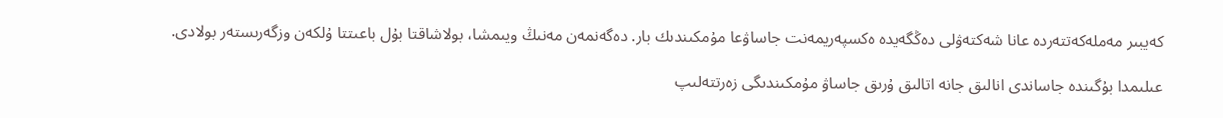كەيبىر مەملەكەتتەردە عانا شەكتەۋلى دەڭگەيدە ەكسپەريمەنت جاساۋعا مۇمكىندىك بار. دەگەنمەن مەنىڭ ويىمشا، بولاشاقتا بۇل باعىتتا ۇلكەن وزگەرىستەر بولادى.

عىلىمدا بۇگىندە جاساندى انالىق جانە اتالىق ۇرىق جاساۋ مۇمكىندىگى زەرتتەلىپ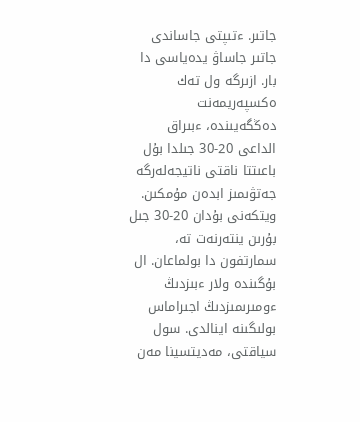جاتىر. ءتىپتى جاساندى جاتىر جاساۋ يدەياسى دا بار. ازىرگە ول تەك ەكسپەريمەنت دەڭگەيىندە، ءبىراق الداعى 20-30 جىلدا بۇل باعىتتا ناقتى ناتيجەلەرگە جەتۋىمىز ابدەن مۇمكىن. ويتكەنى بۇدان 20-30 جىل بۇرىن ينتەرنەت تە، سمارتفون دا بولماعان. ال بۇگىندە ولار ءبىزدىڭ ءومىرىمىزدىڭ اجىراماس بولىگىنە اينالدى. سول سياقتى، مەديتسينا مەن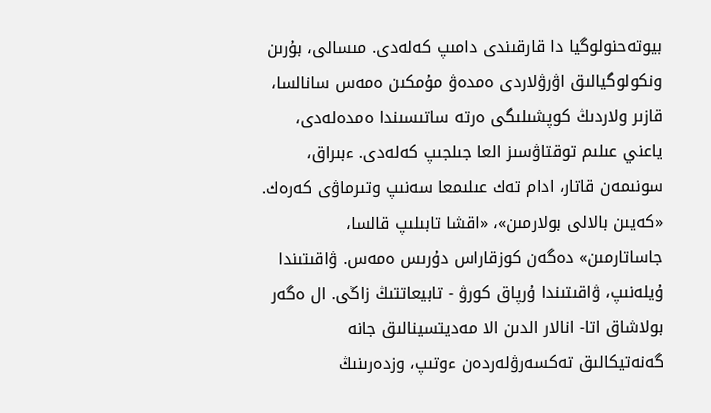بيوتەحنولوگيا دا قارقىندى دامىپ كەلەدى. مىسالى، بۇرىن ونكولوگيالىق اۋرۋلاردى ەمدەۋ مۇمكىن ەمەس سانالسا، قازىر ولاردىڭ كوپشىلىگى ەرتە ساتىسىندا ەمدەلەدى، ياعني عىلىم توقتاۋسىز العا جىلجىپ كەلەدى. ءبىراق، سونىمەن قاتار، ادام تەك عىلىمعا سەنىپ وتىرماۋى كەرەك. «كەيىن بالالى بولارمىن»، «اقشا تابىلىپ قالسا، جاساتارمىن» دەگەن كوزقاراس دۇرىس ەمەس. ۋاقىتىندا ۇيلەنىپ، ۋاقىتىندا ۇرپاق كورۋ - تابيعاتتىڭ زاڭى. ال ەگەر بولاشاق اتا- انالار الدىن الا مەديتسينالىق جانە گەنەتيكالىق تەكسەرۋلەردەن ءوتىپ، وزدەرىنىڭ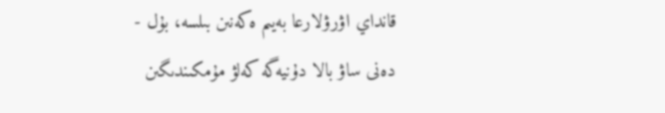قانداي اۋرۋلارعا بەيىم ەكەنىن بىلسە، بۇل - دەنى ساۋ بالا دۇنيەگە كەلۋ مۇمكىندىگىن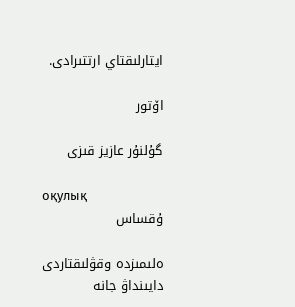ايتارلىقتاي ارتتىرادى.

اۆتور

گۇلنۇر عازيز قىزى

оқулық
ۇقساس

ەلىمىزدە وقۋلىقتاردى دايىنداۋ جانە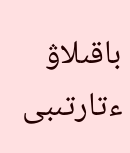باقىلاۋ ءتارتىبى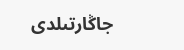جاڭارتىلدى